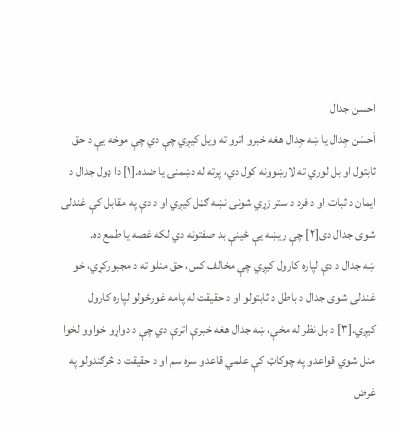احسن جدال
اَحسَن جِدال یا ښه جِدال هغه خبرو اترو ته ویل کیږي چې دي چې موخه یې د حق ثابتول او بل لوري ته لارښوونه کول دي، پرته له دښمنۍ یا ضده.[۱] دا ډول جدال د ایمان د ثبات او د فرد د ستر زړي شونی نښه ګڼل کیږي او د دې په مقابل کې غندلی شوی جدال دی[۲] چې ریښه یې ځینې بد صفتونه دي لکه غصه یا طمع ده.
ښه جدال د دې لپاره کارول کیږي چې مخالف کس، حق منلو ته د مجبورکړي، خو غندلی شوی جدال د باطل د ثابتولو او د حقیقت له پامه غورځولو لپاره کارول کیږي.[۳] د بل نظر له مخې، ښه جدال هغه خبرې اترې دي چې د دواړو خواوو لخوا منل شوي قواعدو په چوکاټ کې علمي قاعدو سره سم او د حقیقت د څرګندولو په غرض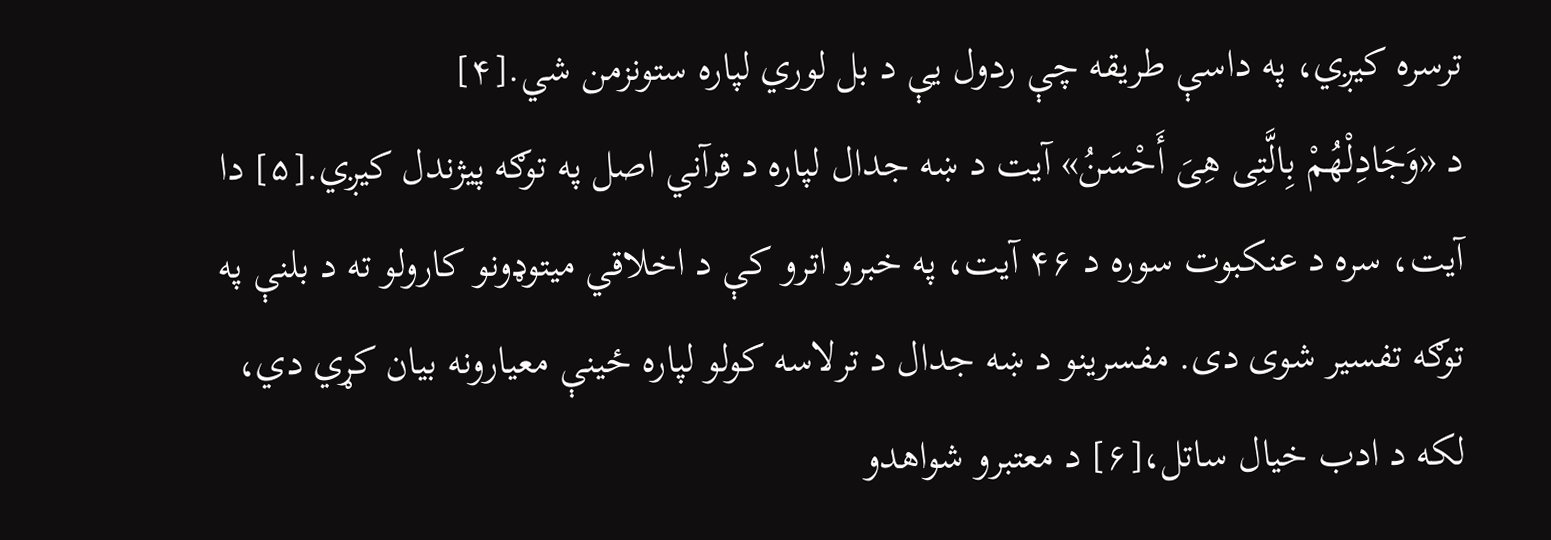ترسره کیږي، په داسې طریقه چې ردول یې د بل لوري لپاره ستونزمن شي.[۴]
د «وَجَادِلْهُمْ بِالَّتِی هِیَ أَحْسَنُ» آیت د ښه جدال لپاره د قرآني اصل په توګه پیژندل کیږي.[۵] دا آیت، سره د عنکبوت سوره د ۴۶ آیت، په خبرو اترو کې د اخلاقي میتوډونو کارولو ته د بلنې په توګه تفسیر شوی دی. مفسرینو د ښه جدال د ترلاسه کولو لپاره ځینې معیارونه بیان کړي دي، لکه د ادب خیال ساتل،[۶] د معتبرو شواهدو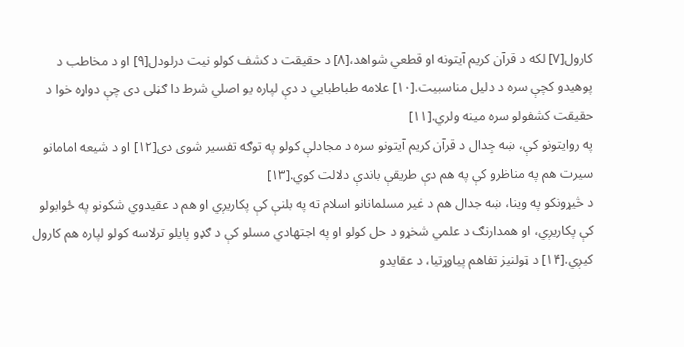کارول[۷] لکه د قرآن کریم آیتونه او قطعي شواهد،[۸] د حقیقت د کشف کولو نیت درلودل[۹] او د مخاطب د پوهیدو کچې سره د دلیل مناسبیت.[۱۰] علامه طباطبایي د دې لپاره یو اصلي شرط دا ګڼلی دی چې دواړه خوا د حقیقت کشفولو سره مینه ولري.[۱۱]
په روایتونو کې، ښه جِدال د قرآن کریم آیتونو سره د مجادلې کولو په توګه تفسیر شوی دی[۱۲] او د شیعه امامانو سیرت هم په مناظرو کې په هم دې طریقې باندې دلالت کوي.[۱۳]
د څیړونکو په وینا، ښه جدال هم د غیر مسلمانانو اسلام ته په بلنې کې پکاریږي او هم د عقیدوي شکونو په ځوابولو کې پکاریږي، او همدارنګ د علمي شخړو د حل کولو او په اجتهادي مسلو کې د ګډو پایلو ترلاسه کولو لپاره هم کارول کیږي.[۱۴] د ټولنیز تفاهم پیاوړتیا، د عقایدو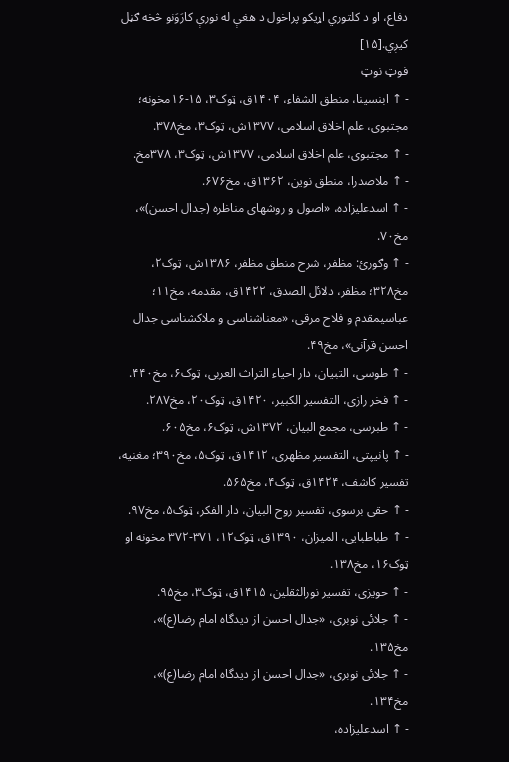دفاع، او د کلتوري اړیکو پراخول د هغې له نورې کارَوَنو څخه ګڼل کیږي.[۱۵]
فوټ نوټ
- ↑ ابنسینا، منطق الشفاء، ۱۴۰۴ق، ټوک۳، ۱۵-۱۶مخونه؛ مجتبوی، علم اخلاق اسلامی، ۱۳۷۷ش، ټوک۳، مخ۳۷۸.
- ↑ مجتبوی، علم اخلاق اسلامی، ۱۳۷۷ش، ټوک۳، ۳۷۸مخ.
- ↑ ملاصدرا، منطق نوین، ۱۳۶۲ق، مخ۶۷۶.
- ↑ اسدعلیزاده، «اصول و روشهای مناظره (جدال احسن)»، مخ۷۰.
- ↑ وګورئ: مظفر، شرح منطق مظفر، ۱۳۸۶ش، ټوک۲، مخ۳۲۸؛ مظفر، دلائل الصدق، ۱۴۲۲ق، مقدمه، مخ۱۱؛ عباسیمقدم و فلاح مرقی، «معناشناسی و ملاکشناسی جدال احسن قرآنی»، مخ۴۹.
- ↑ طوسی، التبیان، دار احیاء التراث العربی، ټوک۶، مخ۴۴۰.
- ↑ فخر رازی، التفسیر الکبیر، ۱۴۲۰ق، ټوک۲۰، مخ۲۸۷.
- ↑ طبرسی، مجمع البیان، ۱۳۷۲ش، ټوک۶، مخ۶۰۵.
- ↑ پانیپتی، التفسیر مظهری، ۱۴۱۲ق، ټوک۵، مخ۳۹۰؛ مغنیه، تفسیر کاشف، ۱۴۲۴ق، ټوک۴، مخ۵۶۵.
- ↑ حقی برسوی، تفسیر روح البیان، دار الفکر، ټوک۵، مخ۹۷.
- ↑ طباطبایی، المیزان، ۱۳۹۰ق، ټوک۱۲، ۳۷۱-۳۷۲ مخونه او ټوک۱۶، مخ۱۳۸.
- ↑ حویزی، تفسیر نورالثقلین، ۱۴۱۵ق، ټوک۳، مخ۹۵.
- ↑ جلائی نوبری، «جدال احسن از دیدگاه امام رضا(ع)»، مخ۱۳۵.
- ↑ جلائی نوبری، «جدال احسن از دیدگاه امام رضا(ع)»، مخ۱۳۴.
- ↑ اسدعلیزاده،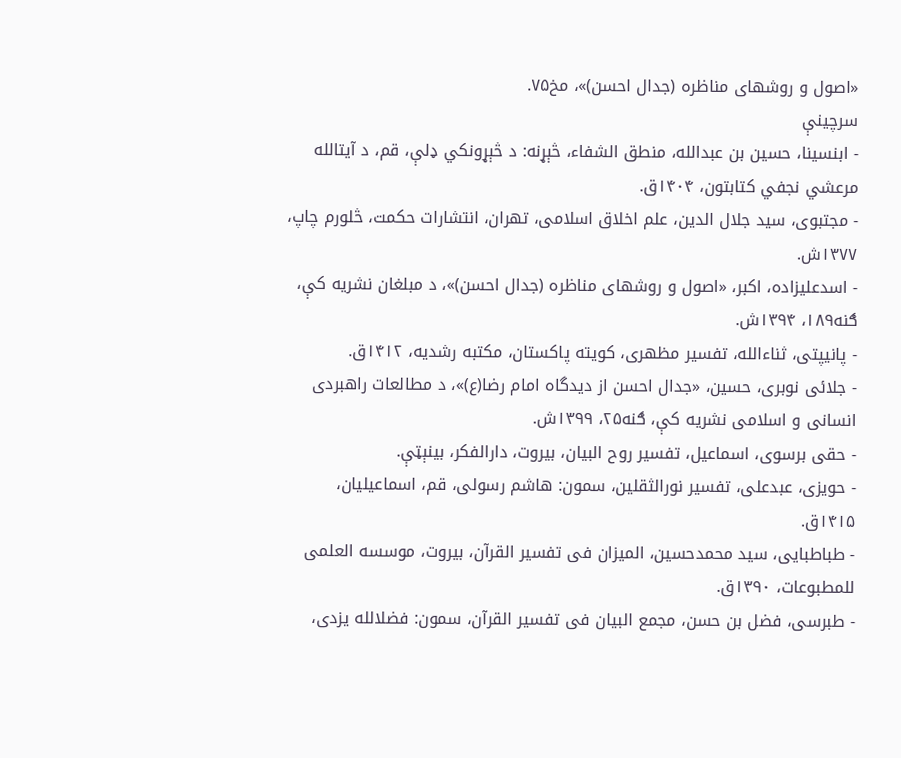«اصول و روشهای مناظره (جدال احسن)»، مخ۷۵.
سرچينې
- ابنسینا، حسین بن عبدالله، منطق الشفاء، څېړنه: د څېړونکي ډلې، قم، د آیتالله مرعشي نجفي کتابتون، ۱۴۰۴ق.
- مجتبوی، سید جلال الدین، علم اخلاق اسلامی، تهران، انتشارات حکمت، څلورم چاپ، ۱۳۷۷ش.
- اسدعلیزاده، اکبر، «اصول و روشهای مناظره (جدال احسن)»، د مبلغان نشریه کې، ګنه۱۸۹، ۱۳۹۴ش.
- پانیپتی، ثناءالله، تفسیر مظهری، کویته پاکستان، مکتبه رشدیه، ۱۴۱۲ق.
- جلائی نوبری، حسین، «جدال احسن از دیدگاه امام رضا(ع)»، د مطالعات راهبردی انسانی و اسلامی نشریه کې، ګنه۲۵، ۱۳۹۹ش.
- حقی برسوی، اسماعیل، تفسیر روح البیان، بیروت، دارالفکر، بینېټې.
- حویزی، عبدعلی، تفسیر نورالثقلین، سمون: هاشم رسولی، قم، اسماعیلیان، ۱۴۱۵ق.
- طباطبایی، سید محمدحسین، المیزان فی تفسیر القرآن، بیروت، موسسه العلمی للمطبوعات، ۱۳۹۰ق.
- طبرسی، فضل بن حسن، مجمع البیان فی تفسیر القرآن، سمون: فضلالله یزدی،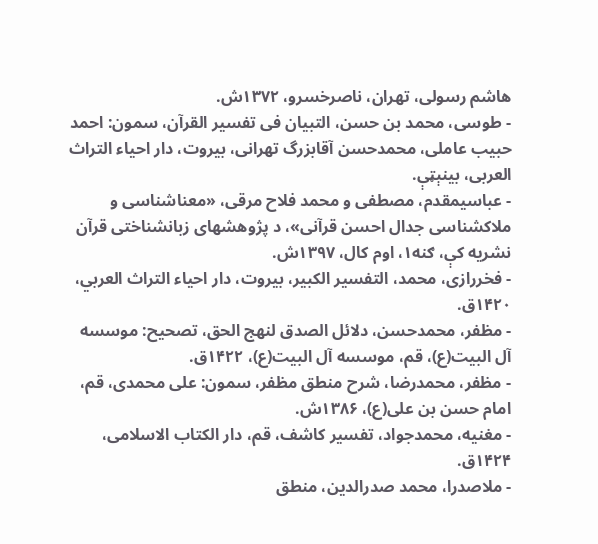هاشم رسولی، تهران، ناصرخسرو، ۱۳۷۲ش.
- طوسی، محمد بن حسن، التبیان فی تفسیر القرآن، سمون: احمد حبیب عاملی، محمدحسن آقابزرگ تهرانی، بیروت، دار احیاء التراث العربی، بینېټې.
- عباسیمقدم، مصطفی و محمد فلاح مرقی، «معناشناسی و ملاکشناسی جدال احسن قرآنی»، د پژوهشهای زبانشناختی قرآن نشریه کې، ګنه۱، اوم کال، ۱۳۹۷ش.
- فخررازی، محمد، التفسیر الکبیر، بیروت، دار احیاء التراث العربي، ۱۴۲۰ق.
- مظفر، محمدحسن، دلائل الصدق لنهج الحق، تصحیح: موسسه آل البیت(ع)، قم، موسسه آل البیت(ع)، ۱۴۲۲ق.
- مظفر، محمدرضا، شرح منطق مظفر، سمون: علی محمدی، قم، امام حسن بن علی(ع)، ۱۳۸۶ش.
- مغنیه، محمدجواد، تفسیر کاشف، قم، دار الکتاب الاسلامی، ۱۴۲۴ق.
- ملاصدرا، محمد صدرالدین، منطق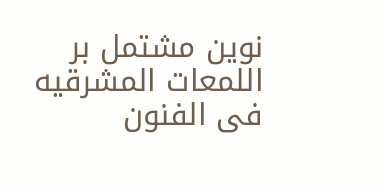نوین مشتمل بر اللمعات المشرقیه فی الفنون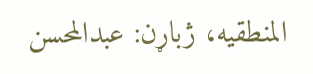المنطقیه، ژباړن: عبدالمحسن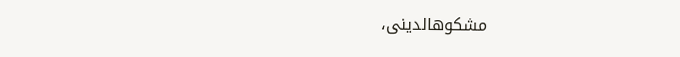مشکوهالدینی،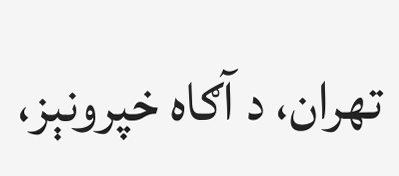تهران، د آګاه خپرونېز،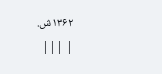۱۳۶۲ش.
| |||